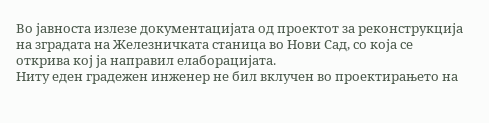Во јавноста излезе документацијата од проектот за реконструкција на зградата на Железничката станица во Нови Сад, со која се открива кој ја направил елаборацијата.
Ниту еден градежен инженер не бил вклучен во проектирањето на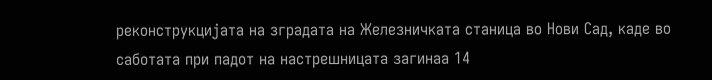реконструкцијата на зградата на Железничката станица во Нови Сад, каде во саботата при падот на настрешницата загинаа 14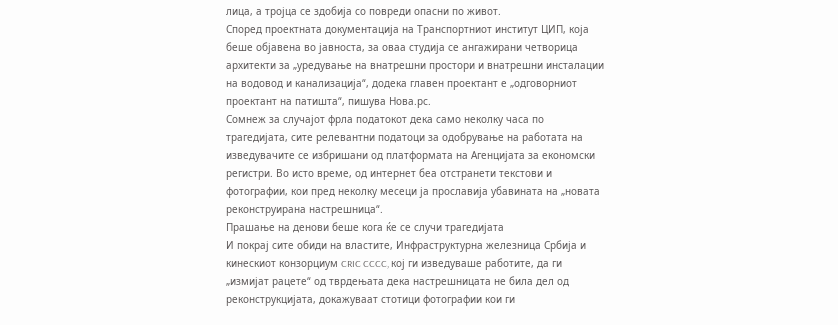лица, а тројца се здобија со повреди опасни по живот.
Според проектната документација на Транспортниот институт ЦИП, која беше објавена во јавноста, за оваа студија се ангажирани четворица архитекти за „уредување на внатрешни простори и внатрешни инсталации на водовод и канализација“, додека главен проектант е „одговорниот проектант на патишта“, пишува Нова.рс.
Сомнеж за случајот фрла податокот дека само неколку часа по трагедијата, сите релевантни податоци за одобрување на работата на изведувачите се избришани од платформата на Агенцијата за економски регистри. Во исто време, од интернет беа отстранети текстови и фотографии, кои пред неколку месеци ја прославија убавината на „новата реконструирана настрешница“.
Прашање на денови беше кога ќе се случи трагедијата
И покрај сите обиди на властите, Инфраструктурна железница Србија и кинескиот конзорциум CRIC CCCC, кој ги изведуваше работите, да ги „измијат рацете“ од тврдењата дека настрешницата не била дел од реконструкцијата, докажуваат стотици фотографии кои ги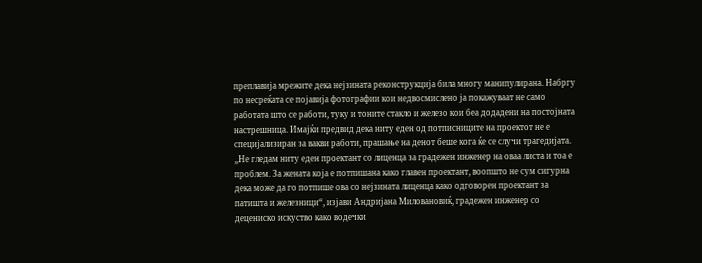преплавија мрежите дека нејзината реконструкција била многу манипулирана. Набргу по несреќата се појавија фотографии кои недвосмислено ја покажуваат не само работата што се работи, туку и тоните стакло и железо кои беа додадени на постојната настрешница. Имајќи предвид дека ниту еден од потписниците на проектот не е специјализиран за вакви работи, прашање на денот беше кога ќе се случи трагедијата.
„Не гледам ниту еден проектант со лиценца за градежен инженер на оваа листа и тоа е проблем. За жената која е потпишана како главен проектант, воопшто не сум сигурна дека може да го потпише ова со нејзината лиценца како одговорен проектант за патишта и железници“, изјави Андријана Миловановиќ, градежен инженер со децениско искуство како водечки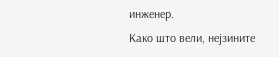инженер.
Како што вели, нејзините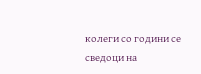колеги со години се сведоци на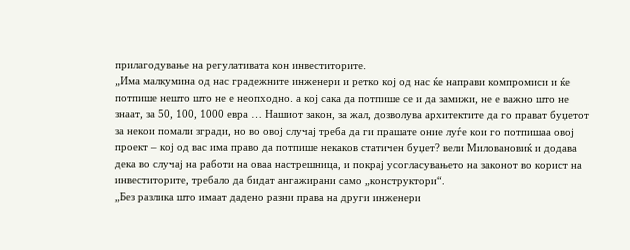прилагодување на регулативата кон инвеститорите.
„Има малкумина од нас градежните инженери и ретко кој од нас ќе направи компромиси и ќе потпише нешто што не е неопходно. а кој сака да потпише се и да замижи, не е важно што не знаат, за 50, 100, 1000 евра … Нашиот закон, за жал, дозволува архитектите да го прават буџетот за некои помали згради, но во овој случај треба да ги прашате оние луѓе кои го потпишаа овој проект – кој од вас има право да потпише некаков статичен буџет? вели Миловановиќ и додава дека во случај на работи на оваа настрешница, и покрај усогласувањето на законот во корист на инвеститорите, требало да бидат ангажирани само „конструктори“.
„Без разлика што имаат дадено разни права на други инженери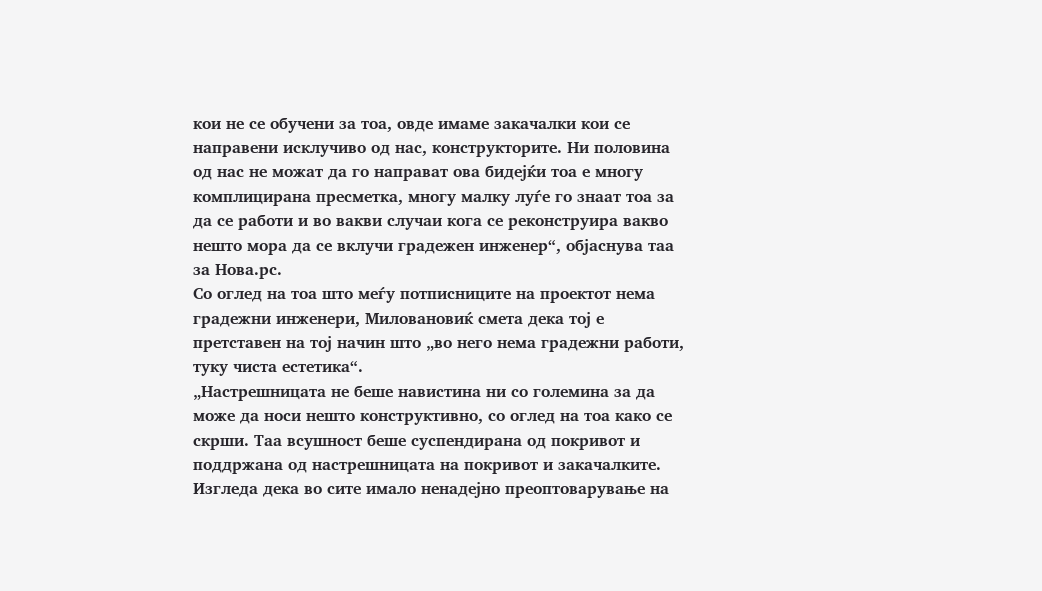кои не се обучени за тоа, овде имаме закачалки кои се направени исклучиво од нас, конструкторите. Ни половина од нас не можат да го направат ова бидејќи тоа е многу комплицирана пресметка, многу малку луѓе го знаат тоа за да се работи и во вакви случаи кога се реконструира вакво нешто мора да се вклучи градежен инженер“, објаснува таа за Нова.рс.
Со оглед на тоа што меѓу потписниците на проектот нема градежни инженери, Миловановиќ смета дека тој е претставен на тој начин што „во него нема градежни работи, туку чиста естетика“.
„Настрешницата не беше навистина ни со големина за да може да носи нешто конструктивно, со оглед на тоа како се скрши. Таа всушност беше суспендирана од покривот и поддржана од настрешницата на покривот и закачалките. Изгледа дека во сите имало ненадејно преоптоварување на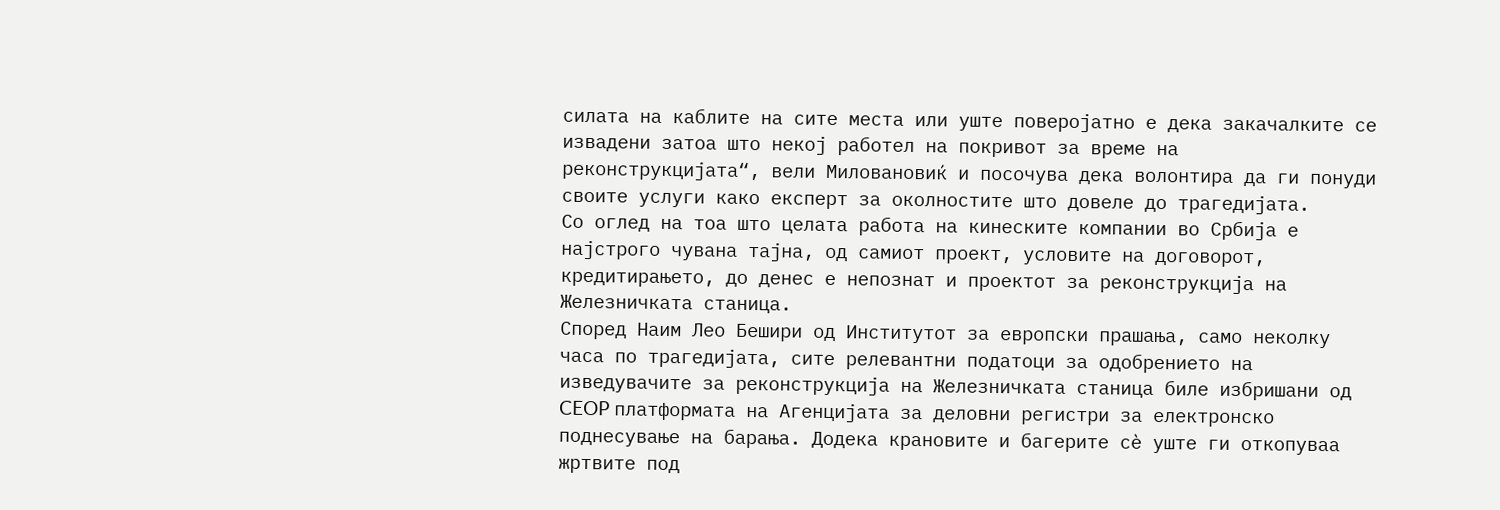силата на каблите на сите места или уште поверојатно е дека закачалките се извадени затоа што некој работел на покривот за време на реконструкцијата“, вели Миловановиќ и посочува дека волонтира да ги понуди своите услуги како експерт за околностите што довеле до трагедијата.
Со оглед на тоа што целата работа на кинеските компании во Србија е најстрого чувана тајна, од самиот проект, условите на договорот, кредитирањето, до денес е непознат и проектот за реконструкција на Железничката станица.
Според Наим Лео Бешири од Институтот за европски прашања, само неколку часа по трагедијата, сите релевантни податоци за одобрението на изведувачите за реконструкција на Железничката станица биле избришани од CEOP платформата на Агенцијата за деловни регистри за електронско поднесување на барања. Додека крановите и багерите сè уште ги откопуваа жртвите под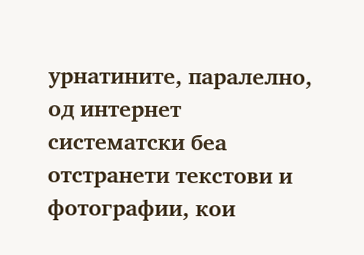урнатините, паралелно, од интернет систематски беа отстранети текстови и фотографии, кои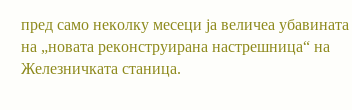пред само неколку месеци ја величеа убавината на „новата реконструирана настрешница“ на Железничката станица.